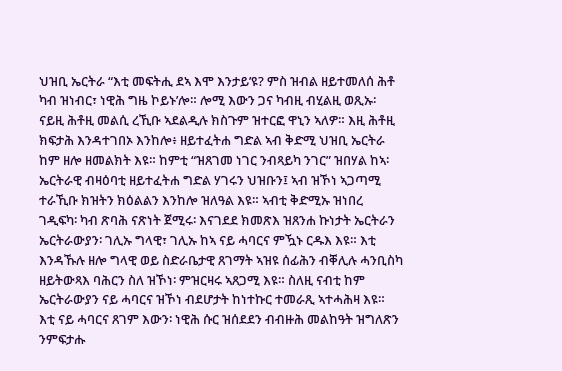ህዝቢ ኤርትራ “እቲ መፍትሒ ደኣ እሞ እንታይ’ዩ? ምስ ዝብል ዘይተመለሰ ሕቶ ካብ ዝነብር፣ ነዊሕ ግዜ ኮይኑ’ሎ። ሎሚ እውን ጋና ካብዚ ብሂልዚ ወጺኡ፡ ናይዚ ሕቶዚ መልሲ ረኺቡ ኣደልዲሉ ክስጉም ዝተርፎ ዋኒን ኣለዎ። እዚ ሕቶዚ ክፍታሕ እንዳተገበኦ እንከሎ፥ ዘይተፈትሐ ግድል ኣብ ቅድሚ ህዝቢ ኤርትራ ከም ዘሎ ዘመልክት እዩ። ከምቲ “ዝጸገመ ነገር ንብጻይካ ንገር” ዝበሃል ከኣ፡ ኤርትራዊ ብዛዕባቲ ዘይተፈትሐ ግድል ሃገሩን ህዝቡን፤ ኣብ ዝኾነ ኣጋጣሚ ተራኺቡ ክዝትን ክዕልልን እንከሎ ዝለዓል እዩ። ኣብቲ ቅድሚኡ ዝነበረ ገዲፍካ፡ ካብ ጽባሕ ናጽነት ጀሚሩ፡ እናገደደ ክመጽእ ዝጸንሐ ኩነታት ኤርትራን ኤርትራውያን፡ ገሊኡ ግላዊ፣ ገሊኡ ከኣ ናይ ሓባርና ምዃኑ ርዱእ እዩ። እቲ እንዳኹሉ ዘሎ ግላዊ ወይ ስድራቤታዊ ጸገማት ኣዝዩ ሰፊሕን ብቐሊሉ ሓንቢስካ ዘይትውጻእ ባሕርን ስለ ዝኾነ፡ ምዝርዛሩ ኣጸጋሚ እዩ። ስለዚ ናብቲ ከም ኤርትራውያን ናይ ሓባርና ዝኾነ ብደሆታት ከነተኩር ተመራጺ ኣተሓሕዛ እዩ።
እቲ ናይ ሓባርና ጸገም እውን፡ ነዊሕ ሱር ዝሰደደን ብብዙሕ መልከዓት ዝግለጽን ንምፍታሑ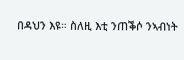በዳህን እዩ። ስለዚ እቲ ንጠቕሶ ንኣብነት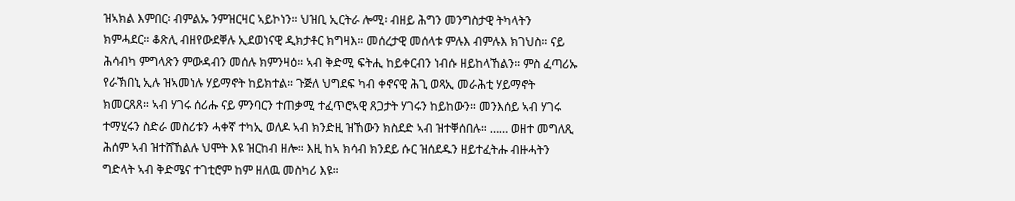ዝኣክል እምበር፡ ብምልኡ ንምዝርዛር ኣይኮነን። ህዝቢ ኢርትራ ሎሚ፡ ብዘይ ሕግን መንግስታዊ ትካላትን ክምሓደር። ቆጽሊ ብዘየውደቐሉ ኢደወነናዊ ዲክታቶር ክግዛእ። መሰረታዊ መሰላቱ ምሉእ ብምሉእ ክገህስ። ናይ ሕሳብካ ምግላጽን ምውዳብን መሰሉ ክምንዛዕ። ኣብ ቅድሚ ፍትሒ ከይቀርብን ነብሱ ዘይከላኸልን። ምስ ፈጣሪኡ የራኽበኒ ኢሉ ዝኣመነሉ ሃይማኖት ከይክተል። ጉጅለ ህግደፍ ካብ ቀኖናዊ ሕጊ ወጻኢ መራሕቲ ሃይማኖት ክመርጸጸ። ኣብ ሃገሩ ሰሪሑ ናይ ምንባርን ተጠቃሚ ተፈጥሮኣዊ ጸጋታት ሃገሩን ከይከውን። መንእሰይ ኣብ ሃገሩ ተማሂሩን ስድራ መስሪቱን ሓቀኛ ተካኢ ወለዶ ኣብ ክንድዚ ዝኸውን ክስደድ ኣብ ዝተቐሰበሉ። …… ወዘተ መግለጺ ሕሰም ኣብ ዝተሸኸልሉ ህሞት እዩ ዝርከብ ዘሎ። እዚ ከኣ ክሳብ ክንደይ ሱር ዝሰደዱን ዘይተፈትሑ ብዙሓትን ግድላት ኣብ ቅድሜና ተገቲሮም ከም ዘለዉ መስካሪ እዩ።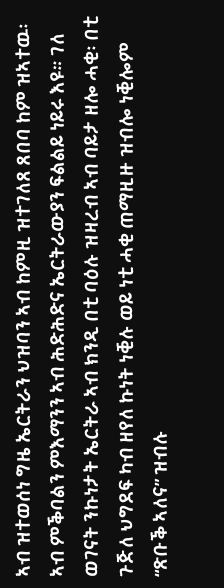ኣብ ዝተወሰነ ግዜ ኤርትራን ህዝባን ኣብ ከምዚ ዝተገለጸ ጸበባ ከም ዝኣተዉ፡ ኣብ ምቕባልን ምእማንን ኣብ ሕድሕድና ኤርትራውያን ፍልልይ ነይሩ እዩ። ገለ ወገናት ንኩነታት ኤርትራ ኣብ ክንዲ በቲ ባዕሉ ዝዛረብ ኣብ ባይታ ዘሎ ሓቂ፡ በቲ ጉጅለ ህግደፍ ካብ ዘየለ ኩነት ነቒሉ ወይ ነቲ ሓቂ ጠማዚዙ ዝብሎ ነቒሎም “ጽቡቕ ኣለና” ዝብሉ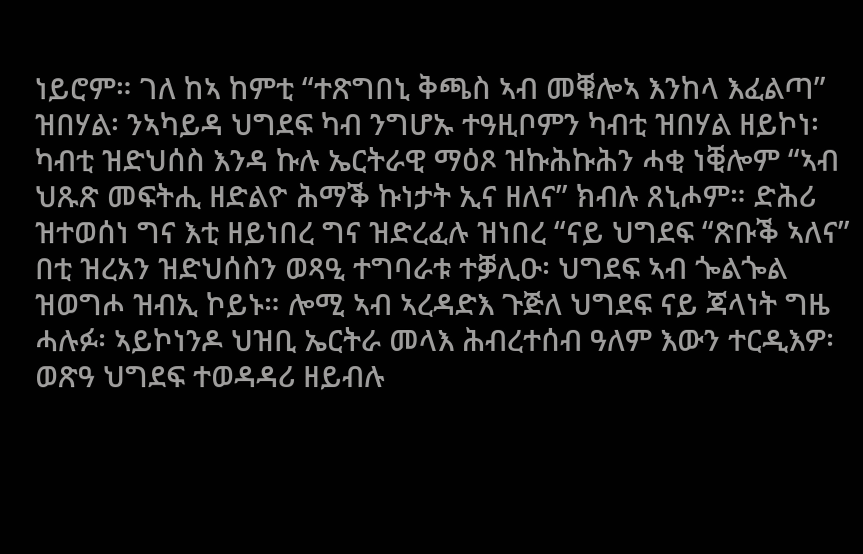ነይሮም። ገለ ከኣ ከምቲ “ተጽግበኒ ቅጫስ ኣብ መቑሎኣ እንከላ እፈልጣ” ዝበሃል፡ ንኣካይዳ ህግደፍ ካብ ንግሆኡ ተዓዚቦምን ካብቲ ዝበሃል ዘይኮነ፡ ካብቲ ዝድህሰስ እንዳ ኩሉ ኤርትራዊ ማዕጾ ዝኩሕኩሕን ሓቂ ነቒሎም “ኣብ ህጹጽ መፍትሒ ዘድልዮ ሕማቕ ኩነታት ኢና ዘለና” ክብሉ ጸኒሖም። ድሕሪ ዝተወሰነ ግና እቲ ዘይነበረ ግና ዝድረፈሉ ዝነበረ “ናይ ህግደፍ “ጽቡቕ ኣለና” በቲ ዝረአን ዝድህሰስን ወጻዒ ተግባራቱ ተቓሊዑ፡ ህግደፍ ኣብ ጐልጐል ዝወግሖ ዝብኢ ኮይኑ። ሎሚ ኣብ ኣረዳድእ ጉጅለ ህግደፍ ናይ ጃላነት ግዜ ሓሉፉ፡ ኣይኮነንዶ ህዝቢ ኤርትራ መላእ ሕብረተሰብ ዓለም እውን ተርዲእዎ፡ ወጽዓ ህግደፍ ተወዳዳሪ ዘይብሉ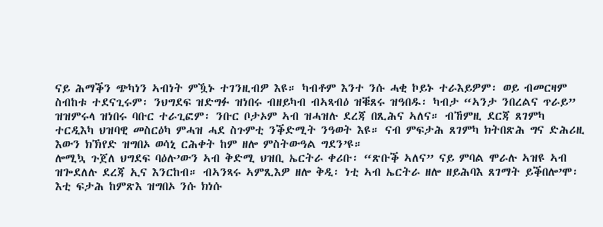ናይ ሕማቕን ጭካነን ኣብነት ምዃኑ ተገንዚብዎ እዩ። ካብቶም እንተ ንሱ ሓቂ ኮይኑ ተራእይዎም፡ ወይ ብመርዛም ስብከቱ ተደናጊሩም፡ ንህግደፍ ዝድግፉ ዝነበሩ ብዘይካብ ብኣጻብዕ ዝቑጸሩ ዝዓበዱ፡ ካብታ “ኣንታ ንበረልና ጥራይ” ዝዝምሩላ ዝነበሩ ባቡር ተራጊፎም፡ ንቡር ቦታኦም ኣብ ዝሓዝሉ ደረጃ በጺሕና ኣለና። ብኸምዚ ደርጃ ጸገምካ ተርዲእካ ህዝባዊ መስርዕካ ምሓዝ ሓደ ስጉምቲ ንቕድሚት ንዓወት እዩ። ናብ ምፍታሕ ጸገምካ ክትበጽሕ ግና ድሕሪዚ እውን ክኽየድ ዝግበኦ ወሳኒ ርሕቀት ከም ዘሎ ምስትውዓል ግደን’ዩ።
ሎሚኳ ጉጀለ ህግደፍ ባዕሉ’ውን ኣብ ቅድሚ ህዝቢ ኤርትራ ቀሪቡ፡ “ጽቡቕ ኣለና” ናይ ምባል ሞራሉ ኣዝዩ ኣብ ዝጐደለሉ ደረጃ ኢና እንርከብ። ብኣንጻሩ ኣምጺእዎ ዘሎ ቅዲ፡ ነቲ ኣብ ኤርትራ ዘሎ ዘይሕባእ ጸገማት ይቕበሎ’ሞ፡ እቲ ፍታሕ ከምጽእ ዝግበኦ ንሱ ክነሱ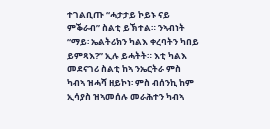ተገልቢጡ “ሓታታይ ኮይኑ ናይ ምቕራብ” ስልቲ ይኽተል። ንኣብነት “ማይ፡ ኤልትሪክን ካልእ ቀረባትን ካበይ ይምጻእ?” ኢሉ ይሓትት። እቲ ካልእ መደናገሪ ስልቲ ከኣ ንኤርትራ ምስ ካብኣ ዝሓሻ ዘይኮነ፡ ምስ ብሰንኪ ከም ኢሳያስ ዝኣመሰሉ መራሕተን ካብኣ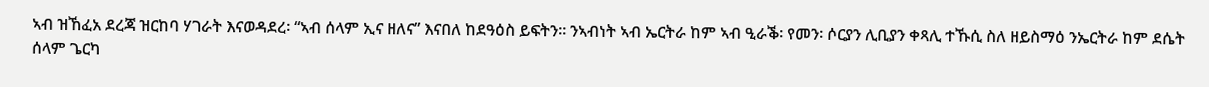ኣብ ዝኸፈአ ደረጃ ዝርከባ ሃገራት እናወዳደረ፡ “ኣብ ሰላም ኢና ዘለና” እናበለ ከደዓዕስ ይፍትን። ንኣብነት ኣብ ኤርትራ ከም ኣብ ዒራቕ፡ የመን፡ ሶርያን ሊቢያን ቀጻሊ ተኹሲ ስለ ዘይስማዕ ንኤርትራ ከም ደሴት ሰላም ጌርካ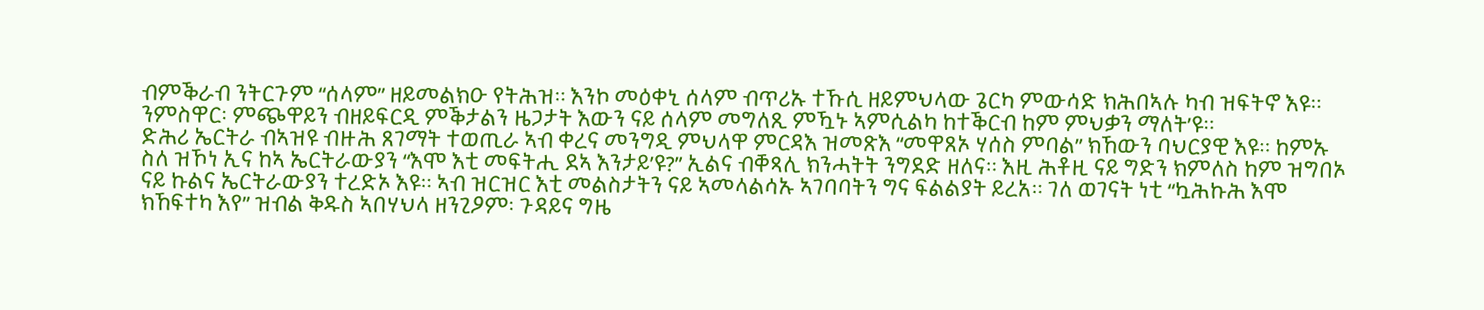ብምቕራብ ንትርጉም “ሰላም” ዘይመልክዑ የትሕዝ። እንኮ መዕቀኒ ሰላም ብጥሪኡ ተኹሲ ዘይምህላው ጌርካ ምውሳድ ክሕበኣሉ ካብ ዝፍትኖ እዩ። ንምስዋር፡ ምጭዋይን ብዘይፍርዲ ምቕታልን ዜጋታት እውን ናይ ሰላም መግለጺ ምዃኑ ኣምሲልካ ከተቕርብ ከም ምህቃን ማለት’ዩ።
ድሕሪ ኤርትራ ብኣዝዩ ብዙሕ ጸገማት ተወጢራ ኣብ ቀረና መንግዲ ምህላዋ ምርዳእ ዝመጽእ “መዋጸኦ ሃሰስ ምባል” ክኸውን ባህርያዊ እዩ። ከምኡ ስለ ዝኾነ ኢና ከኣ ኤርትራውያን “እሞ እቲ መፍትሒ ደኣ እንታይ’ዩ?” ኢልና ብቐጻሊ ክንሓትት ንግደድ ዘለና። እዚ ሕቶዚ ናይ ግድን ክምለስ ከም ዝግበኦ ናይ ኩልና ኤርትራውያን ተረድኦ እዩ። ኣብ ዝርዝር እቲ መልስታትን ናይ ኣመላልሳኡ ኣገባባትን ግና ፍልልያት ይረአ። ገለ ወገናት ነቲ “ኳሕኩሕ እሞ ክኸፍተካ እየ” ዝብል ቅዱስ ኣበሃህላ ዘንጊዖም፡ ጉዳይና ግዜ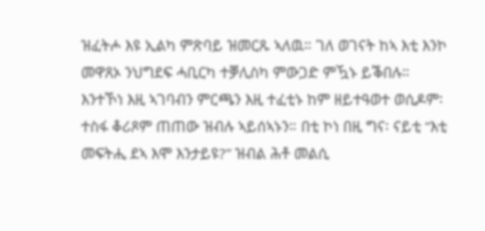ዝፈትሖ እዩ ኢልካ ምጽባይ ዝመርጹ ኣለዉ። ገለ ወገናት ከኣ እቲ እንኮ መዋጸኦ ንህግደፍ ሓቢርካ ተቓሊስካ ምውጋድ ምዃኑ ይቕበሉ። እንተኾነ እዚ ኣገባብን ምርጫን እዚ ተፈቲኑ ከም ዘይተዓወተ ወሲዶም፡ ተስፋ ቆሪጾም ጠጠው ዝብሉ ኣይሰኣኑን። በቲ ኮነ በዚ ግና፡ ናይቲ “እቲ መፍትሒ ደኣ እሞ እንታይዩ?” ዝብል ሕቶ መልሲ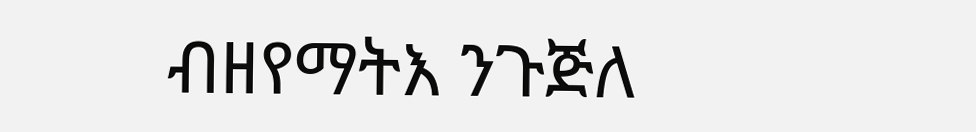ብዘየማትእ ንጉጅለ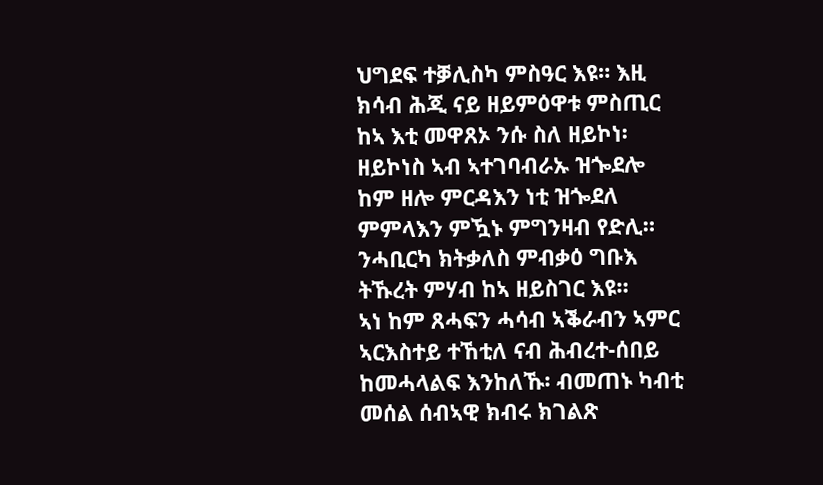ህግደፍ ተቓሊስካ ምስዓር እዩ። እዚ ክሳብ ሕጂ ናይ ዘይምዕዋቱ ምስጢር ከኣ እቲ መዋጸኦ ንሱ ስለ ዘይኮነ፡ ዘይኮነስ ኣብ ኣተገባብራኡ ዝጐደሎ ከም ዘሎ ምርዳእን ነቲ ዝጐደለ ምምላእን ምዃኑ ምግንዛብ የድሊ። ንሓቢርካ ክትቃለስ ምብቃዕ ግቡእ ትኹረት ምሃብ ከኣ ዘይስገር እዩ።
ኣነ ከም ጸሓፍን ሓሳብ ኣቕራብን ኣምር ኣርእስተይ ተኸቲለ ናብ ሕብረተ-ሰበይ ከመሓላልፍ እንከለኹ፡ ብመጠኑ ካብቲ መሰል ሰብኣዊ ክብሩ ክገልጽ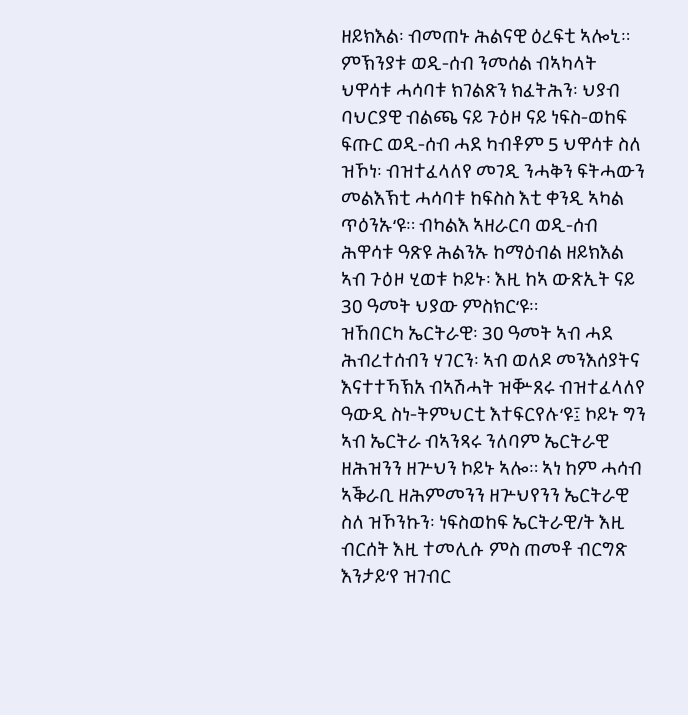ዘይክእል፡ ብመጠኑ ሕልናዊ ዕረፍቲ ኣሎኒ። ምኽንያቱ ወዲ-ሰብ ንመሰል ብኣካላት ህዋሳቱ ሓሳባቱ ክገልጽን ክፈትሕን፡ ህያብ ባህርያዊ ብልጫ ናይ ጉዕዞ ናይ ነፍስ-ወከፍ ፍጡር ወዲ-ሰብ ሓደ ካብቶም 5 ህዋሳቱ ስለ ዝኾነ፡ ብዝተፈላለየ መገዲ ንሓቅን ፍትሓውን መልእኽቲ ሓሳባቱ ከፍስስ እቲ ቀንዲ ኣካል ጥዕንኡ‘ዩ። ብካልእ ኣዘራርባ ወዲ-ሰብ ሕዋሳቱ ዓጽዩ ሕልንኡ ከማዕብል ዘይክእል ኣብ ጉዕዞ ሂወቱ ኮይኑ፡ እዚ ከኣ ውጽኢት ናይ 30 ዓመት ህያው ምስክር‘ዩ።
ዝኸበርካ ኤርትራዊ፡ 30 ዓመት ኣብ ሓደ ሕብረተሰብን ሃገርን፡ ኣብ ወለዶ መንእሰያትና እናተተኻኽአ ብኣሽሓት ዝቝጸሩ ብዝተፈላለየ ዓውዲ ስነ-ትምህርቲ እተፍርየሉ‘ዩ፤ ኮይኑ ግን ኣብ ኤርትራ ብኣንጻሩ ንለባም ኤርትራዊ ዘሕዝንን ዘጕህን ኮይኑ ኣሎ። ኣነ ከም ሓሳብ ኣቕራቢ ዘሕምመንን ዘጕህየንን ኤርትራዊ ስለ ዝኾንኩን፡ ነፍስወከፍ ኤርትራዊ/ት እዚ ብርሰት እዚ ተመሊሱ ምስ ጠመቶ ብርግጽ እንታይ‘የ ዝገብር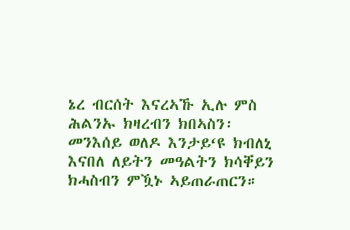ኔረ ብርሰት እናረኣኹ ኢሉ ምስ ሕልንኡ ክዛረብን ክበኣስን፡ መንእሰይ ወለዶ እንታይ‘ዩ ክብለኒ እናበለ ለይትን መዓልትን ክሳቐይን ክሓስብን ምዃኑ ኣይጠራጠርን።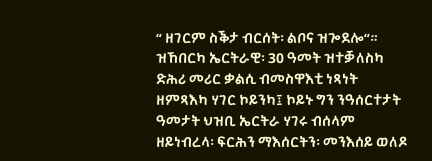“ ዘገርም ስቕታ ብርሰት፡ ልቦና ዝጐደሎ“።
ዝኸበርካ ኤርትራዊ፡ 30 ዓመት ዝተቓለስካ ድሕሪ መሪር ቃልሲ ብመስዋእቲ ነጻነት ዘምጻእካ ሃገር ኮይንካ፤ ኮይኑ ግን ንዓሰርተታት ዓመታት ህዝቢ ኤርትራ ሃገሩ ብሰላም ዘይነብረላ፡ ፍርሕን ማእሰርትን፡ መንእሰይ ወለዶ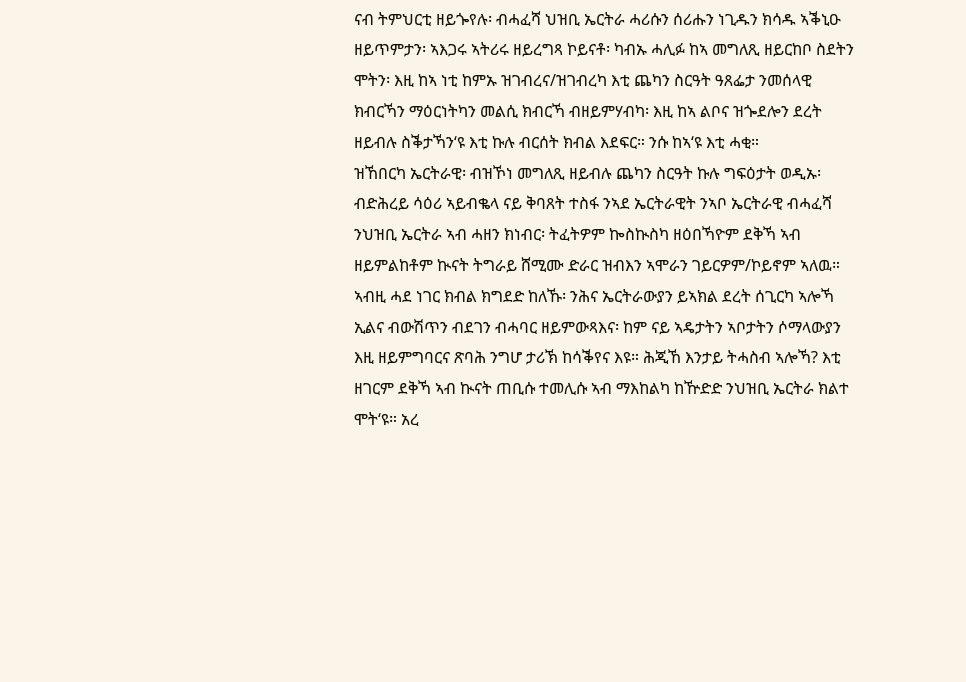ናብ ትምህርቲ ዘይጐየሉ፡ ብሓፈሻ ህዝቢ ኤርትራ ሓሪሱን ሰሪሑን ነጊዱን ክሳዱ ኣቕኒዑ ዘይጥምታን፡ ኣእጋሩ ኣትሪሩ ዘይረግጻ ኮይናቶ፡ ካብኡ ሓሊፉ ከኣ መግለጺ ዘይርከቦ ስደትን ሞትን፡ እዚ ከኣ ነቲ ከምኡ ዝገብረና/ዝገብረካ እቲ ጨካን ስርዓት ዓጸፌታ ንመሰላዊ ክብርኻን ማዕርነትካን መልሲ ክብርኻ ብዘይምሃብካ፡ እዚ ከኣ ልቦና ዝጐደሎን ደረት ዘይብሉ ስቕታኻን‘ዩ እቲ ኩሉ ብርሰት ክብል እደፍር። ንሱ ከኣ‘ዩ እቲ ሓቂ።
ዝኸበርካ ኤርትራዊ፡ ብዝኾነ መግለጺ ዘይብሉ ጨካን ስርዓት ኩሉ ግፍዕታት ወዲኡ፡ ብድሕረይ ሳዕሪ ኣይብቈላ ናይ ቅባጸት ተስፋ ንኣደ ኤርትራዊት ንኣቦ ኤርትራዊ ብሓፈሻ ንህዝቢ ኤርትራ ኣብ ሓዘን ክነብር፡ ትፈትዎም ኰስኲስካ ዘዕበኻዮም ደቅኻ ኣብ ዘይምልከቶም ኲናት ትግራይ ሸሚሙ ድራር ዝብእን ኣሞራን ገይርዎም/ኮይኖም ኣለዉ። ኣብዚ ሓደ ነገር ክብል ክግደድ ከለኹ፡ ንሕና ኤርትራውያን ይኣክል ደረት ሰጊርካ ኣሎኻ ኢልና ብውሽጥን ብደገን ብሓባር ዘይምውጻእና፡ ከም ናይ ኣዴታትን ኣቦታትን ሶማላውያን እዚ ዘይምግባርና ጽባሕ ንግሆ ታሪኽ ከሳቕየና እዩ። ሕጂኸ እንታይ ትሓስብ ኣሎኻ? እቲ ዘገርም ደቅኻ ኣብ ኲናት ጠቢሱ ተመሊሱ ኣብ ማእከልካ ከዅድድ ንህዝቢ ኤርትራ ክልተ ሞት‘ዩ። አረ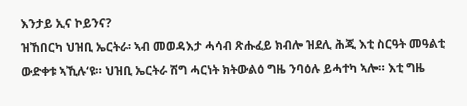እንታይ ኢና ኮይንና?
ዝኸበርካ ህዝቢ ኤርትራ፡ ኣብ መወዳእታ ሓሳብ ጽሑፈይ ክብሎ ዝደሊ ሕጂ እቲ ስርዓት መዓልቲ ውድቀቱ ኣኺሉ‘ዩ። ህዝቢ ኤርትራ ሽግ ሓርነት ክትውልዕ ግዜ ንባዕሉ ይሓተካ ኣሎ። እቲ ግዜ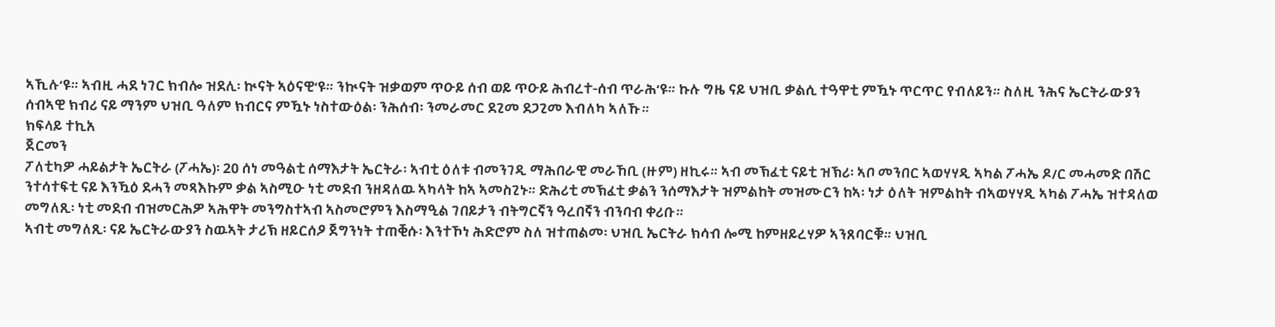ኣኺሉ‘ዩ። ኣብዚ ሓደ ነገር ክብሎ ዝደሊ፡ ኲናት ኣዕናዊ‘ዩ። ንኲናት ዝቃወም ጥዑይ ሰብ ወይ ጥዑይ ሕብረተ-ሰብ ጥራሕ‘ዩ። ኩሉ ግዜ ናይ ህዝቢ ቃልሲ ተዓዋቲ ምዃኑ ጥርጥር የብለይን። ስለዚ ንሕና ኤርትራውያን ሰብኣዊ ክብሪ ናይ ማንም ህዝቢ ዓለም ክብርና ምዃኑ ነስተውዕል፡ ንሕሰብ፡ ንመራመር ደጊመ ደጋጊመ እብለካ ኣለኹ።
ክፍላይ ተኪአ
ጀርመን
ፖለቲካዎ ሓይልታት ኤርትራ (ፖሓኤ)፡ 20 ሰነ መዓልቲ ሰማእታት ኤርትራ፡ ኣብቲ ዕለቱ ብመንገዲ ማሕበራዊ መራኸቢ (ዙም) ዘኪሩ። ኣብ መኽፈቲ ናይቲ ዝኽሪ፡ ኣቦ መንበር ኣወሃሃዲ ኣካል ፖሓኤ ዶ/ር መሓመድ በሽር ንተሳተፍቲ ናይ እንዃዕ ደሓን መጻእኩም ቃል ኣስሚዑ ነቲ መደብ ንዘዳለዉ ኣካላት ከኣ ኣመስጊኑ። ድሕሪቲ መኽፈቲ ቃልን ንሰማእታት ዝምልከት መዝሙርን ከኣ፡ ነታ ዕለት ዝምልከት ብኣወሃሃዲ ኣካል ፖሓኤ ዝተዳለወ መግለጺ፡ ነቲ መደብ ብዝመርሕዎ ኣሕዋት መንግስተኣብ ኣስመሮምን እስማዒል ገበይታን ብትግርኛን ዓረበኛን ብንባብ ቀሪቡ።
ኣብቲ መግለጺ፡ ናይ ኤርትራውያን ስዉኣት ታሪኽ ዘይርሰዖ ጀግንነት ተጠቒሱ፡ እንተኾነ ሕድሮም ስለ ዝተጠልመ፡ ህዝቢ ኤርትራ ክሳብ ሎሚ ከምዘይረሃዎ ኣንጸባርቑ። ህዝቢ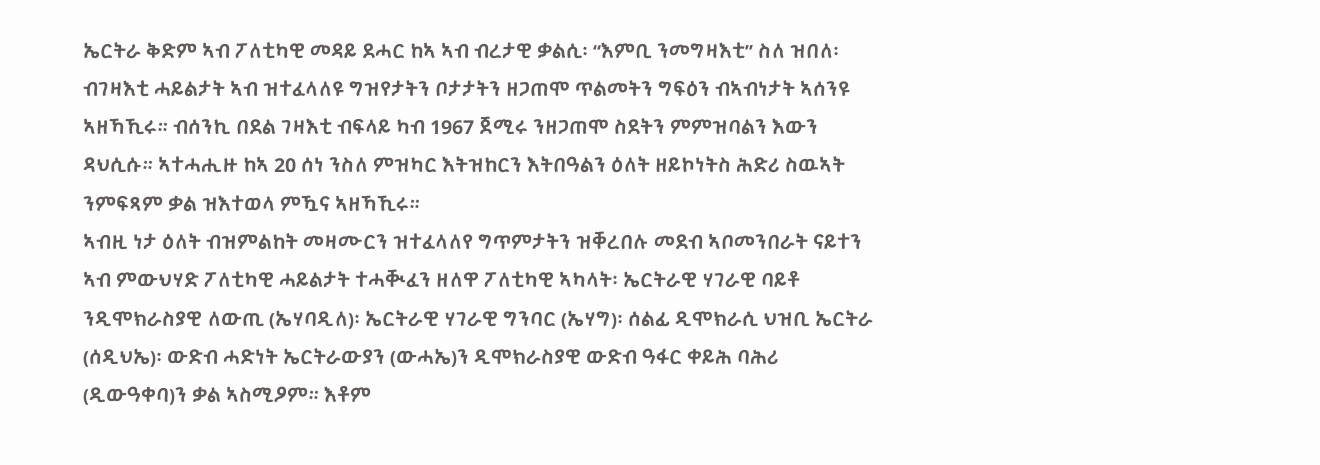ኤርትራ ቅድም ኣብ ፖለቲካዊ መዳይ ደሓር ከኣ ኣብ ብረታዊ ቃልሲ፡ “እምቢ ንመግዛእቲ” ስለ ዝበለ፡ ብገዛእቲ ሓይልታት ኣብ ዝተፈላለዩ ግዝየታትን ቦታታትን ዘጋጠሞ ጥልመትን ግፍዕን ብኣብነታት ኣሰንዩ ኣዘኻኺሩ። ብሰንኪ በደል ገዛእቲ ብፍላይ ካብ 1967 ጀሚሩ ንዘጋጠሞ ስደትን ምምዝባልን እውን ዳህሲሱ። ኣተሓሒዙ ከኣ 20 ሰነ ንስለ ምዝካር እትዝከርን እትበዓልን ዕለት ዘይኮነትስ ሕድሪ ስዉኣት ንምፍጻም ቃል ዝእተወላ ምዃና ኣዘኻኺሩ።
ኣብዚ ነታ ዕለት ብዝምልከት መዛሙርን ዝተፈላለየ ግጥምታትን ዝቐረበሉ መደብ ኣቦመንበራት ናይተን ኣብ ምውህሃድ ፖለቲካዊ ሓይልታት ተሓቚፈን ዘለዋ ፖለቲካዊ ኣካላት፡ ኤርትራዊ ሃገራዊ ባይቶ ንዲሞክራስያዊ ለውጢ (ኤሃባዲለ)፡ ኤርትራዊ ሃገራዊ ግንባር (ኤሃግ)፡ ሰልፊ ዲሞክራሲ ህዝቢ ኤርትራ (ሰዲህኤ)፡ ውድብ ሓድነት ኤርትራውያን (ውሓኤ)ን ዲሞክራስያዊ ውድብ ዓፋር ቀይሕ ባሕሪ (ዲውዓቀባ)ን ቃል ኣስሚዖም። እቶም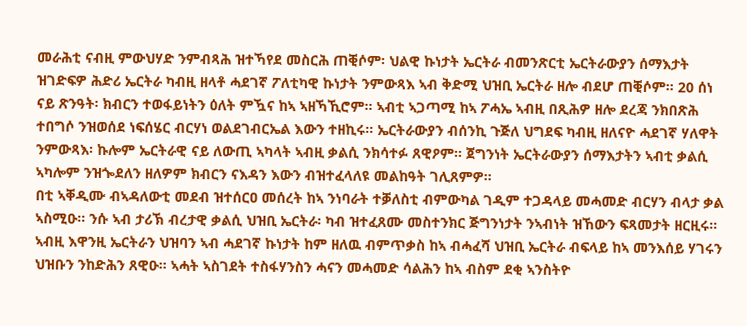መራሕቲ ናብዚ ምውህሃድ ንምብጻሕ ዝተኻየደ መስርሕ ጠቒሶም፡ ህልዊ ኩነታት ኤርትራ ብመንጽርቲ ኤርትራውያን ሰማእታት ዝገድፍዎ ሕድሪ ኤርትራ ካብዚ ዘላቶ ሓደገኛ ፖለቲካዊ ኩነታት ንምውጻእ ኣብ ቅድሚ ህዝቢ ኤርትራ ዘሎ ብደሆ ጠቒሶም። 20 ሰነ ናይ ጽንዓት፡ ክብርን ተወፋይነትን ዕለት ምዃና ከኣ ኣዘኻኺሮም። ኣብቲ ኣጋጣሚ ከኣ ፖሓኤ ኣብዚ በጺሕዎ ዘሎ ደረጃ ንክበጽሕ ተበግሶ ንዝወሰደ ነፍሰሄር ብርሃነ ወልደገብርኤል እውን ተዘኪሩ። ኤርትራውያን ብሰንኪ ጉጅለ ህግደፍ ካብዚ ዘለናዮ ሓደገኛ ሃለዋት ንምውጻእ፡ ኩሎም ኤርትራዊ ናይ ለውጢ ኣካላት ኣብዚ ቃልሲ ንክሳተፉ ጸዊዖም። ጀግንነት ኤርትራውያን ሰማእታትን ኣብቲ ቃልሲ ኣካሎም ንዝጐደለን ዘለዎም ክብርን ናእዳን እውን ብዝተፈላለዩ መልከዓት ገሊጸምዎ።
በቲ ኣቐዲሙ ብኣዳለውቲ መደብ ዝተሰርዐ መሰረት ከኣ ንነባራት ተቓለስቲ ብምውካል ገዲም ተጋዳላይ መሓመድ ብርሃን ብላታ ቃል ኣስሚዑ። ንሱ ኣብ ታሪኽ ብረታዊ ቃልሲ ህዝቢ ኤርትራ፡ ካብ ዝተፈጸሙ መስተንክር ጅግንነታት ንኣብነት ዝኸውን ፍጻመታት ዘርዚሩ። ኣብዚ እዋንዚ ኤርትራን ህዝባን ኣብ ሓደገኛ ኩነታት ከም ዘለዉ ብምጥቃስ ከኣ ብሓፈሻ ህዝቢ ኤርትራ ብፍላይ ከኣ መንእሰይ ሃገሩን ህዝቡን ንከድሕን ጸዊዑ። ኣሓት ኣስገደት ተስፋሃንስን ሓናን መሓመድ ሳልሕን ከኣ ብስም ደቂ ኣንስትዮ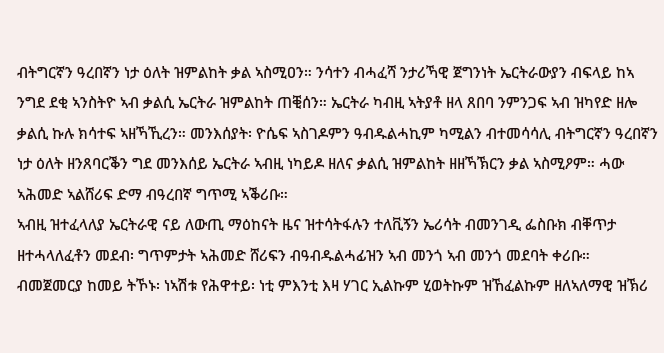ብትግርኛን ዓረበኛን ነታ ዕለት ዝምልከት ቃል ኣስሚዐን። ንሳተን ብሓፈሻ ንታሪኻዊ ጀግንነት ኤርትራውያን ብፍላይ ከኣ ንግደ ደቂ ኣንስትዮ ኣብ ቃልሲ ኤርትራ ዝምልከት ጠቒሰን። ኤርትራ ካብዚ ኣትያቶ ዘላ ጸበባ ንምንጋፍ ኣብ ዝካየድ ዘሎ ቃልሲ ኩሉ ክሳተፍ ኣዘኻኺረን። መንእሰያት፡ ዮሴፍ ኣስገዶምን ዓብዱልሓኪም ካሚልን ብተመሳሳሊ ብትግርኛን ዓረበኛን ነታ ዕለት ዘንጸባርቕን ግደ መንእሰይ ኤርትራ ኣብዚ ነካይዶ ዘለና ቃልሲ ዝምልከት ዘዘኻኽርን ቃል ኣስሚዖም። ሓው ኣሕመድ ኣልሸሪፍ ድማ ብዓረበኛ ግጥሚ ኣቕሪቡ።
ኣብዚ ዝተፈላለያ ኤርትራዊ ናይ ለውጢ ማዕከናት ዜና ዝተሳትፋሉን ተለቪኝን ኤሪሳት ብመንገዲ ፌስቡክ ብቐጥታ ዘተሓላለፈቶን መደብ፡ ግጥምታት ኣሕመድ ሸሪፍን ብዓብዱልሓፊዝን ኣብ መንጎ ኣብ መንጎ መደባት ቀሪቡ።
ብመጀመርያ ከመይ ትኾኑ፡ ነኣሽቱ የሕዋተይ፡ ነቲ ምእንቲ እዛ ሃገር ኢልኩም ሂወትኩም ዝኸፈልኩም ዘለኣለማዊ ዝኽሪ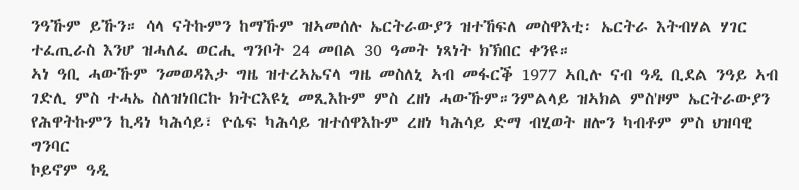ንዓኹም ይኹን። ሳላ ናትኩምን ከማኹም ዝኣመሰሉ ኤርትራውያን ዝተኸፍለ መስዋእቲ፡ ኤርትራ እትብሃል ሃገር ተፈጢራስ እንሆ ዝሓለፈ ወርሒ ግንቦት 24 መበል 30 ዓመት ነጻነት ክኽበር ቀንዩ።
ኣነ ዓቢ ሓውኹም ንመወዳእታ ግዜ ዝተረኣኤናላ ግዜ መስለኒ ኣብ መፋርቕ 1977 ኣቢሉ ናብ ዓዲ ቢደል ንዓይ ኣብ ገድሊ ምስ ተሓኤ ስለዝነበርኩ ክትርእዩኒ መጺእኩም ምስ ረዘነ ሓውኹም።ንምልላይ ዝኣክል ምስ'ዞም ኤርትራውያን የሕዋትኩምን ኪዳነ ካሕሳይ፣ ዮሴፍ ካሕሳይ ዝተሰዋእኩም ረዘነ ካሕሳይ ድማ ብሂወት ዘሎን ካብቶም ምስ ህዝባዊ ግንባር
ኮይኖም ዓዲ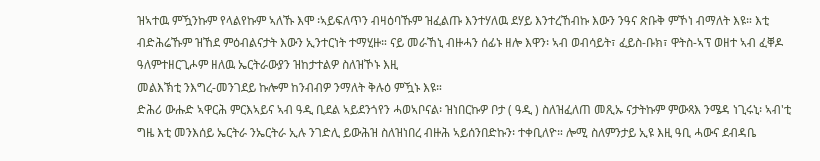ዝኣተዉ ምዃንኩም የላልየኩም ኣለኹ እሞ ፡ኣይፍለጥን ብዛዕባኹም ዝፈልጡ እንተሃለዉ ደሃይ እንተረኸብኩ እውን ንዓና ጽቡቅ ምኾነ ብማለት እዩ። እቲ ብድሕሬኹም ዝኸደ ምዕብልናታት እውን ኢንተርነት ተማሂዙ። ናይ መራኸኒ ብዙሓን ሰፊኑ ዘሎ እዋን፡ ኣብ ወብሳይት፣ ፈይስ-ቡክ፣ ዋትስ-ኣፕ ወዘተ ኣብ ፈቐዶ ዓለምተዘርጊሖም ዘለዉ ኤርትራውያን ዝከታተልዎ ስለዝኾኑ እዚ
መልእኽቲ ንእግረ-መንገደይ ኩሎም ከንብብዎ ንማለት ቅሉዕ ምዃኑ እዩ።
ድሕሪ ውሑድ ኣዋርሕ ምርእኣይና ኣብ ዓዲ ቢደል ኣይደንጎየን ሓወኣቦናል፡ ዝነበርኩዎ ቦታ ( ዓዲ ) ስለዝፈለጠ መጺኡ ናታትኩም ምውጻእ ንሜዳ ነጊሩኒ፡ ኣብ'ቲ ግዜ እቲ መንእሰይ ኤርትራ ንኤርትራ ኢሉ ንገድሊ ይውሕዝ ስለዝነበረ ብዙሕ ኣይሰንበድኩን፡ ተቀቢለዮ። ሎሚ ስለምንታይ ኢዩ እዚ ዓቢ ሓውና ደብዳቤ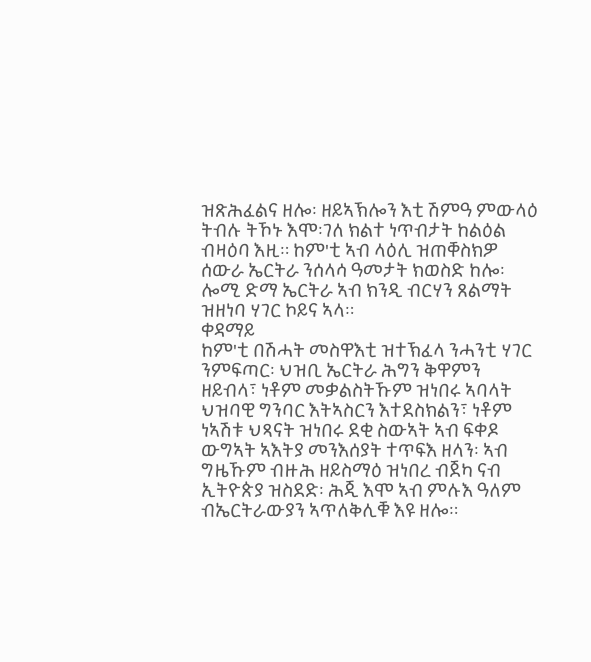ዝጽሕፈልና ዘሎ፡ ዘይኣኽሎን እቲ ሽምዓ ምውላዕ ትብሉ ትኾኑ እሞ፡ገለ ክልተ ነጥብታት ከልዕል ብዛዕባ እዚ። ከም'ቲ ኣብ ላዕሊ ዝጠቐስክዎ ሰውራ ኤርትራ ንሰላሳ ዓመታት ክወስድ ከሎ፡ ሎሚ ድማ ኤርትራ ኣብ ክንዲ ብርሃን ጸልማት ዝዘነባ ሃገር ኮይና ኣላ።
ቀዳማይ
ከም'ቲ በሽሓት መስዋእቲ ዝተኽፈላ ንሓንቲ ሃገር ንምፍጣር፡ ህዝቢ ኤርትራ ሕግን ቅዋምን ዘይብላ፣ ነቶም መቃልስትኹም ዝነበሩ ኣባላት ህዝባዊ ግንባር እትኣስርን እተደስክልን፣ ነቶም ነኣሽቱ ህጻናት ዝነበሩ ደቂ ስውኣት ኣብ ፍቀዶ ውግኣት ኣእትያ መንእሰያት ተጥፍእ ዘላን፡ ኣብ ግዜኹም ብዙሕ ዘይስማዕ ዝነበረ ብጀካ ናብ ኢትዮጵያ ዝስደድ፡ ሕጂ እሞ ኣብ ምሉእ ዓለም ብኤርትራውያን ኣጥለቅሊቑ እዩ ዘሎ።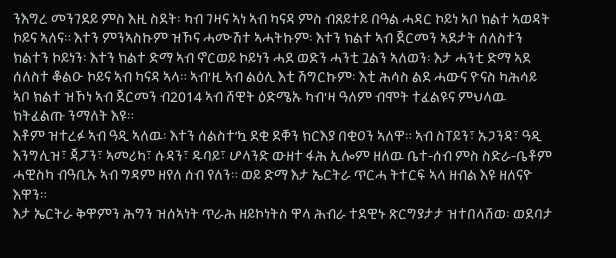ንእግረ መንገደይ ምስ እዚ ስደት፡ ካብ ገዛና ኣነ ኣብ ካናዳ ምስ ብጸይተይ በዓል ሓዳር ኮይነ ኣቦ ክልተ ኣወዳት ኮይና ኣለና። እተን ምንኣስኩም ዝኾና ሓሙሽተ ኣሓትኩም፡ እተን ክልተ ኣብ ጀርመን ኣደታት ሰለስተን ክልተን ኮይነን፡ እተን ክልተ ድማ ኣብ ኖርወይ ኮይነን ሓደ ወድን ሓንቲ ጓልን ኣለወን፡ እታ ሓንቲ ድማ ኣደ ሰለስተ ቆልዑ ኮይና ኣብ ካናዳ ኣላ። ኣብ'ዚ ኣብ ልዕሊ እቲ ሽግርኩም፡ እቲ ሕሳስ ልደ ሓውና ዮናስ ካሕሳይ ኣቦ ክልተ ዝኾነ ኣብ ጀርመን ብ2014 ኣብ ሸዊት ዕድሜኡ ካብ'ዛ ዓለም ብሞት ተፈልዩና ምህላዉ ክትፈልጡ ንማለት እዩ።
እቶም ዝተረፉ ኣብ ዓዲ ኣለዉ፡ እተን ሰልስተ’ኳ ደቂ ደቐን ክርእያ በቂዐን ኣለዋ። ኣብ ስፐይን፣ ኡጋንዳ፣ ዓዲ እንግሊዝ፣ ጃፓን፣ ኣመሪካ፣ ሱዳን፣ ዱባይ፣ ሆላንድ ውዘተ ፋሕ ኢሎም ዘለዉ ቤተ-ሰብ ምስ ስድራ-ቤቶም ሓዊስካ ብዓቢኡ ኣብ ግዳም ዘየለ ሰብ የለን። ወይ ድማ እታ ኤርትራ ጥርሓ ትተርፍ ኣላ ዘብል እዩ ዘለናዮ እዋን።
እታ ኤርትራ ቅዋምን ሕግን ዝሰኣነት ጥራሕ ዘይኮነትስ ዋላ ሕብራ ተደዊኑ ጽርግያታታ ዝተበላሸወ፡ ወደባታ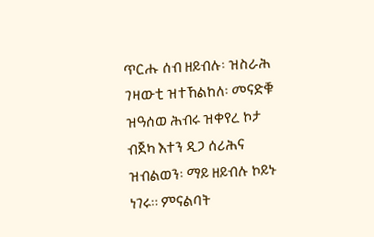ጥርሑ ሰብ ዘይብሉ፡ ዝስራሕ ገዛውቲ ዝተኸልከለ፡ መናድቑ ዝዓሰወ ሕብሩ ዝቀየረ ኮታ ብጀካ እተን ዲጋ ሰሪሕና ዝብልወን፡ ማይ ዘይብሉ ኮይኑ ነገሩ። ምናልባት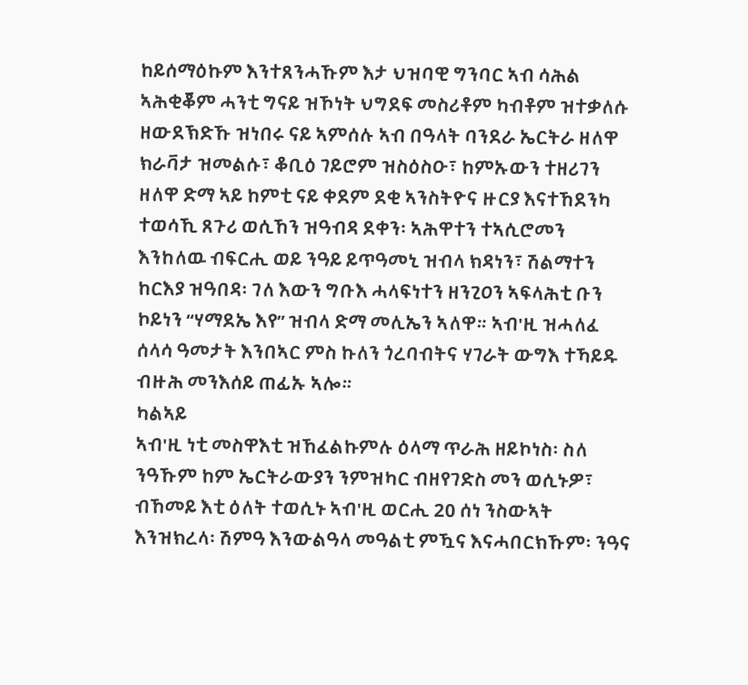ከይሰማዕኩም እንተጸንሓኹም እታ ህዝባዊ ግንባር ኣብ ሳሕል ኣሕቂቖም ሓንቲ ግናይ ዝኾነት ህግደፍ መስሪቶም ካብቶም ዝተቃለሱ ዘውደኽድኹ ዝነበሩ ናይ ኣምሰሉ ኣብ በዓላት ባንደራ ኤርትራ ዘለዋ ክራቫታ ዝመልሱ፣ ቆቢዕ ገይሮም ዝስዕስዑ፣ ከምኡውን ተዘሪገን ዘለዋ ድማ ኣይ ከምቲ ናይ ቀደም ደቂ ኣንስትዮና ዙርያ እናተኸደንካ ተወሳኺ ጸጉሪ ወሲኸን ዝዓብዳ ደቀን፡ ኣሕዋተን ተኣሲሮመን እንከለዉ ብፍርሒ ወይ ንዓይ ይጥዓመኒ ዝብላ ክዳነን፣ ሽልማተን ከርእያ ዝዓበዳ፡ ገለ እውን ግቡእ ሓላፍነተን ዘንጊዐን ኣፍላሕቲ ቡን ኮይነን “ሃማደኤ እየ” ዝብላ ድማ መሊኤን ኣለዋ። ኣብ'ዚ ዝሓለፈ ሰላሳ ዓመታት እንበኣር ምስ ኩለን ጎረባብትና ሃገራት ውግእ ተኻይዱ ብዙሕ መንእሰይ ጠፊኡ ኣሎ።
ካልኣይ
ኣብ'ዚ ነቲ መስዋእቲ ዝኸፈልኩምሉ ዕላማ ጥራሕ ዘይኮነስ፡ ስለ ንዓኹም ከም ኤርትራውያን ንምዝካር ብዘየገድስ መን ወሲኑዎ፣ ብኸመይ እቲ ዕለት ተወሲኑ ኣብ'ዚ ወርሒ 20 ሰነ ንስውኣት እንዝክረላ፡ ሽምዓ እንውልዓላ መዓልቲ ምዃና እናሓበርክኹም፡ ንዓና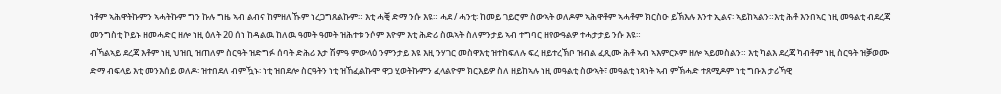ነቶም ኣሕዋትኩምን ኣሓትኩም ግን ኩሉ ግዜ ኣብ ልብና ከምዘለኹም ነረጋግጸልኩም። እቲ ሓቒ ድማ ንሱ እዩ። ሓደ / ሓንቲ፡ ከመይ ገይሮም ስውኣት ወለዶም ኣሕዋቶም ኣሓቶም ክርስዑ ይኽእሉ እንተ ኢልና፡ ኣይከኣልን።እቲ ሕቶ እንበኣር ነዚ መዓልቲ ብደረጃ መንግስቲ ኮይኑ ዘመሓድር ዘሎ ነዚ ዕለት 20 ሰነ ከዳልዉ ከለዉ ዓመት ዓመት ዝሕተቱ ንሶም እዮም እቲ ሕድሪ ስዉኣት ስለምንታይ ኣብ ተግባር ዘየውዓልዎ ተሓታታይ ንሱ እዩ።
ብኻልኣይ ደረጃ እቶም ነዚ ህዝቢ ዝጠለም ስርዓት ዝድግፉ ሰባት ድሕሪ እታ ሽምዓ ምውላዕ ንምንታይ እዩ እዚ ንሃገር መስዋእቲ ዝተከፍለሉ ፍረ ዘይተረኽቦ ዝብል ፈጺሙ ሕቶ ኣብ ኣእምርኦም ዘሎ ኣይመስልን። እቲ ካልእ ደረጃ ካብቶም ነዚ ስርዓት ዝቓወሙ ድማ ብፍላይ እቲ መንእሰይ ወለዶ፡ ዝተበደለ ብምዃኑ፡ ነቲ ዝበደሎ ስርዓትን ነቲ ዝኸፈልኩሞ ዋጋ ሂወትኩምን ፈላልዮም ክርእይዎ ስለ ዘይከኣሉ ነዚ መዓልቲ ስውኣት፣ መዓልቲ ነጻነት ኣብ ምኽሓድ ተጸሚዶም ነቲ ግቡእ ታሪኻዊ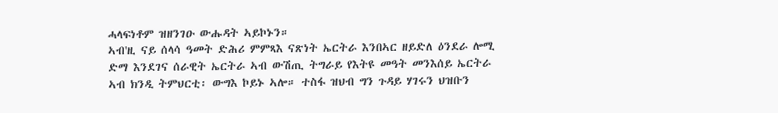ሓላፍነቶም ዝዘንገዑ ውሑዳት ኣይኮኑን።
ኣብ'ዚ ናይ ሰላሳ ዓመት ድሕሪ ምምጻእ ናጽነት ኤርትራ እንበኣር ዘይድለ ዕንደራ ሎሚ ድማ እንደገና ሰራዊት ኤርትራ ኣብ ውሽጢ ትግራይ የእትዩ መዓት መንእሰይ ኤርትራ ኣብ ክንዲ ትምህርቲ፡ ውግእ ኮይኑ ኣሎ። ተስፋ ዝህብ ግን ጉዳይ ሃገሩን ህዝቡን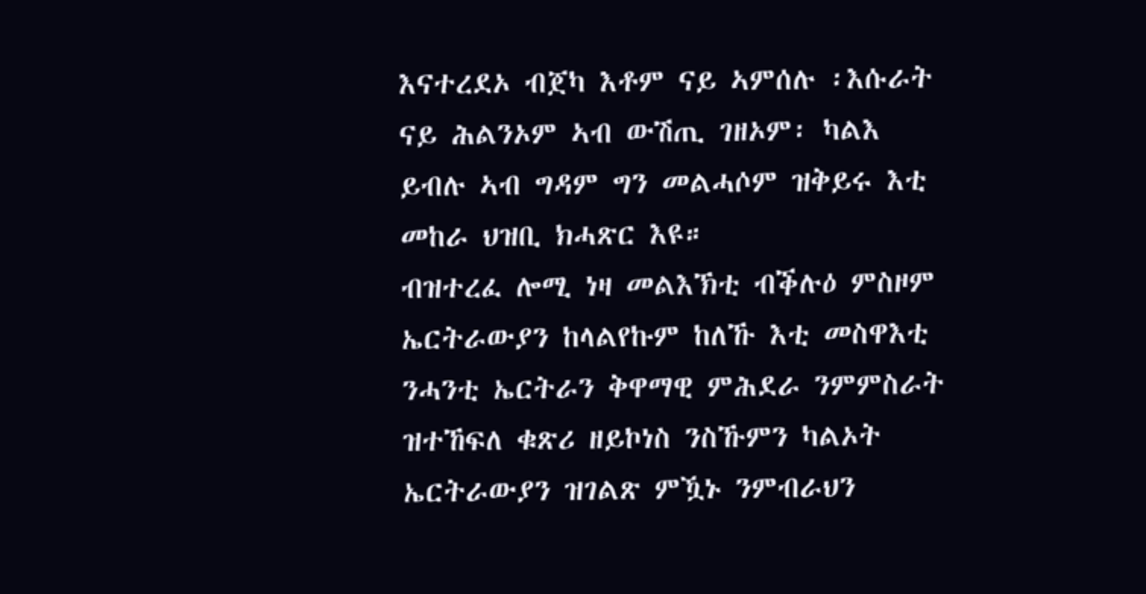እናተረደኦ ብጀካ እቶም ናይ ኣምሰሉ ፡እሱራት ናይ ሕልንኦም ኣብ ውሽጢ ገዘኦም፡ ካልእ ይብሉ ኣብ ግዳም ግን መልሓሶም ዝቅይሩ እቲ መከራ ህዝቢ ክሓጽር እዩ።
ብዝተረፈ ሎሚ ነዛ መልእኽቲ ብቕሉዕ ምስዞም ኤርትራውያን ከላልየኩም ከለኹ እቲ መስዋእቲ ንሓንቲ ኤርትራን ቅዋማዊ ምሕደራ ንምምስራት ዝተኸፍለ ቁጽሪ ዘይኮነስ ንስኹምን ካልኦት ኤርትራውያን ዝገልጽ ምዃኑ ንምብራህን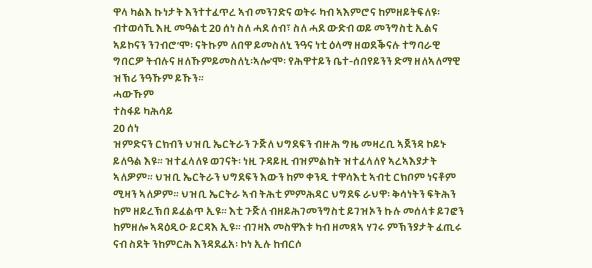ዋላ ካልእ ኩነታት እንተተፈጥረ ኣብ መንገድና ወትሩ ካብ ኣእምሮና ከምዘይትፍለዩ፡ ብተወሳኺ እዚ መዓልቲ 20 ሰነ ስለ ሓደ ሰብ፣ ስለ ሓደ ውድብ ወይ መንግስቲ ኢልና ኣይኮናን ንገብሮ’ሞ፡ ናትኩም ለበዋ ይመስለኒ ንዓና ነቲ ዕላማ ዘወደቕናሉ ተግባራዊ ግበርዎ ትብሉና ዘለኹምይመስለኒ፡ኣሎ’ሞ፡ የሕዋተይን ቤተ-ሰበየይንን ድማ ዘለኣለማዊ ዝኽሪ ንዓኹም ይኹን።
ሓውኹም
ተስፋይ ካሕሳይ
20 ሰነ
ዝምድናን ርክብን ህዝቢ ኤርትራን ጉጅለ ህግደፍን ብዙሕ ግዜ መዛረቢ ኣጀንዳ ኮይኑ ይለዓል እዩ። ዝተፈላለዩ ወገናት፡ ነዚ ጉዳይዚ ብዝምልከት ዝተፈላለየ ኣረኣእያታት ኣለዎም። ህዝቢ ኤርትራን ህግደፍን እውን ከም ቀንዲ ተዋሳእቲ ኣብቲ ርክቦም ነናቶም ሚዛን ኣለዎም። ህዝቢ ኤርትራ ኣብ ትሕቲ ምምሕዳር ህግደፍ ራህዋ፡ ቅሳነትን ፍትሕን ከም ዘይረኽበ ይፈልጥ ኢዩ። እቲ ጉጅለ ብዘይሕገመንግስቲ ይገዝኦን ኩሉ መሰላቱ ይገፎን ከምዘሎ ኣዳዕዲዑ ይርዳእ ኢዩ። ብገዛእ መስዋእቱ ካብ ዘመጸኣ ሃገሩ ምኽንያታት ፈጢሩ ናብ ስደት ንከምርሕ እንዳደፈአ፡ ኮነ ኢሉ ከብርሶ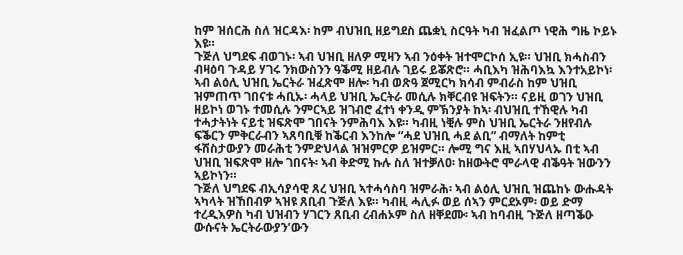ከም ዝሰርሕ ስለ ዝርዳእ፡ ከም ብህዝቢ ዘይግደስ ጨቋኒ ስርዓት ካብ ዝፈልጦ ነዊሕ ግዜ ኮይኑ እዩ።
ጉጅለ ህግደፍ ብወገኑ፡ ኣብ ህዝቢ ዘለዎ ሚዛን ኣብ ንዕቀት ዝተሞርኮሰ ኢዩ። ህዝቢ ክሓስብን ብዛዕባ ጉዳይ ሃገሩ ንክውስንን ዓቕሚ ዘይብሉ ገይሩ ይቖጽሮ። ሓቢእካ ዝሕባእኳ እንተአይኮነ፡ ኣብ ልዕሊ ህዝቢ ኤርትራ ዝፈጽሞ ዘሎ፡ ካብ ወጽዓ ጀሚርካ ክሳብ ምብራስ ከም ህዝቢ ዝምጠጥ ገበናቱ ሓቢኡ፡ ሓላይ ህዝቢ ኤርትራ መሲሉ ክቐርብዩ ዝፍትን። ናይዚ ወገን ህዝቢ ዘይኮነ ወገኑ ተመሲሉ ንምርኣይ ዝገብሮ ፈተነ ቀንዲ ምኽንያት ከኣ፡ ብህዝቢ ተኸዊሉ ካብ ተሓታትነት ናይቲ ዝፍጽሞ ገበናት ንምሕባእ እዩ። ካብዚ ነቒሉ ምስ ህዝቢ ኤርትራ ንዘየብሉ ፍቕርን ምቅርራብን ኣጸባቢቑ ከቕርብ እንከሎ “ሓደ ህዝቢ ሓደ ልቢ” ብማለት ከምቲ ፋሽስታውያን መራሕቲ ንምድህላል ዝዝምርዎ ይዝምር። ሎሚ ግና እዚ ኣበሃህላኡ በቲ ኣብ ህዝቢ ዝፍጽሞ ዘሎ ገበናት፡ ኣብ ቅድሚ ኩሉ ስለ ዝተቓለዐ፡ ከዘውትሮ ሞራላዊ ብቕዓት ዝውንን ኣይኮነን።
ጉጅለ ህግደፍ ብኢሳያሳዊ ጸረ ህዝቢ ኣተሓሳስባ ዝምራሕ፡ ኣብ ልዕሊ ህዝቢ ዝጨከኑ ውሑዳት ኣካላት ዝኸበብዎ ኣዝዩ ጸቢብ ጉጅለ እዩ። ካብዚ ሓሊፉ ወይ ሰኣን ምርደኦም፡ ወይ ድማ ተረዲእዎስ ካብ ህዝብን ሃገርን ጸቢብ ረብሐኦም ስለ ዘቐደሙ፡ ኣብ ከባብዚ ጉጅለ ዘጣቕዑ ውሱናት ኤርትራውያን’ውን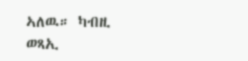ኣለዉ። ካብዚ ወጻኢ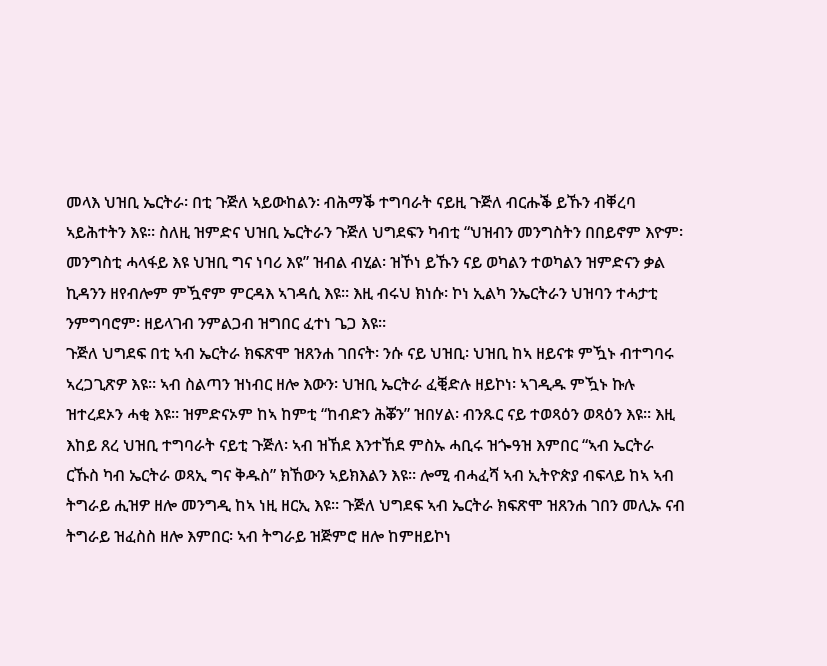መላእ ህዝቢ ኤርትራ፡ በቲ ጉጅለ ኣይውከልን፡ ብሕማቕ ተግባራት ናይዚ ጉጅለ ብርሑቕ ይኹን ብቐረባ ኣይሕተትን እዩ። ስለዚ ዝምድና ህዝቢ ኤርትራን ጉጅለ ህግደፍን ካብቲ “ህዝብን መንግስትን በበይኖም እዮም፡ መንግስቲ ሓላፋይ እዩ ህዝቢ ግና ነባሪ እዩ” ዝብል ብሂል፡ ዝኾነ ይኹን ናይ ወካልን ተወካልን ዝምድናን ቃል ኪዳንን ዘየብሎም ምዃኖም ምርዳእ ኣገዳሲ እዩ። እዚ ብሩህ ክነሱ፡ ኮነ ኢልካ ንኤርትራን ህዝባን ተሓታቲ ንምግባሮም፡ ዘይላገብ ንምልጋብ ዝግበር ፈተነ ጌጋ እዩ።
ጉጅለ ህግደፍ በቲ ኣብ ኤርትራ ክፍጽሞ ዝጸንሐ ገበናት፡ ንሱ ናይ ህዝቢ፡ ህዝቢ ከኣ ዘይናቱ ምዃኑ ብተግባሩ ኣረጋጊጽዎ እዩ። ኣብ ስልጣን ዝነብር ዘሎ እውን፡ ህዝቢ ኤርትራ ፈቒድሉ ዘይኮነ፡ ኣገዲዱ ምዃኑ ኩሉ ዝተረደኦን ሓቂ እዩ። ዝምድናኦም ከኣ ከምቲ “ከብድን ሕቖን” ዝበሃል፡ ብንጹር ናይ ተወጻዕን ወጻዕን እዩ። እዚ እከይ ጸረ ህዝቢ ተግባራት ናይቲ ጉጅለ፡ ኣብ ዝኸደ እንተኸደ ምስኡ ሓቢሩ ዝጐዓዝ እምበር “ኣብ ኤርትራ ርኹስ ካብ ኤርትራ ወጻኢ ግና ቅዱስ” ክኸውን ኣይክእልን እዩ። ሎሚ ብሓፈሻ ኣብ ኢትዮጵያ ብፍላይ ከኣ ኣብ ትግራይ ሒዝዎ ዘሎ መንግዲ ከኣ ነዚ ዘርኢ እዩ። ጉጅለ ህግደፍ ኣብ ኤርትራ ክፍጽሞ ዝጸንሐ ገበን መሊኡ ናብ ትግራይ ዝፈስስ ዘሎ እምበር፡ ኣብ ትግራይ ዝጅምሮ ዘሎ ከምዘይኮነ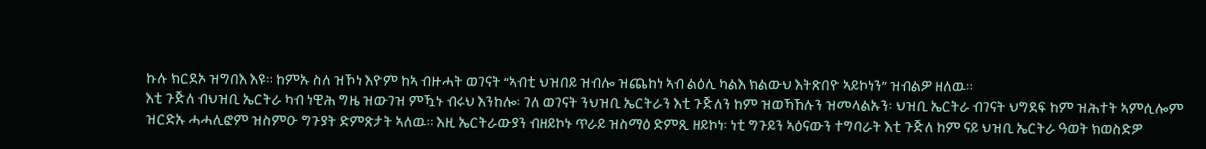ኩሉ ክርደኦ ዝግበእ እዩ። ከምኡ ስለ ዝኾነ እዮም ከኣ ብዙሓት ወገናት “ኣብቲ ህዝበይ ዝብሎ ዝጨከነ ኣብ ልዕሊ ካልእ ክልውህ እትጽበዮ ኣይኮነን” ዝብልዎ ዘለዉ።
እቲ ጉጅለ ብህዝቢ ኤርትራ ካብ ነዊሕ ግዜ ዝውገዝ ምዃኑ ብሩህ እንከሎ፡ ገለ ወገናት ንህዝቢ ኤርትራን እቲ ጉጅለን ከም ዝወኻኸሉን ዝመላልኡን፡ ህዝቢ ኤርትራ ብገናት ህግደፍ ከም ዝሕተት ኣምሲሎም ዝርድኡ ሓሓሊፎም ዝስምዑ ግጉያት ድምጽታት ኣለዉ። እዚ ኤርትራውያን ብዘይኮኑ ጥራይ ዝስማዕ ድምጺ ዘይኮነ፡ ነቲ ግጉይን ኣዕናውን ተግባራት እቲ ጉጅለ ከም ናይ ህዝቢ ኤርትራ ዓወት ክወስድዎ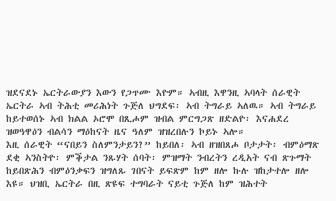ዝደናደኑ ኤርትራውያን እውን የጋጥሙ እዮም። ኣብዚ እዋንዚ ኣባላት ሰራዊት ኤርትራ ኣብ ትሕቲ መሪሕነት ጉጅለ ህግደፍ፡ ኣብ ትግራይ ኣለዉ። ኣብ ትግራይ ከይተወሰኑ ኣብ ክልል ኦሮሞ በጺሖም ዝብል ምርግጋጽ ዘድልዮ፡ እናሐደረ ዝወዓዋዕን ብልሳን ማዕከናት ዜና ዓለም ዝዝረበሉን ኮይኑ ኣሎ።
እዚ ሰራዊት “ናበይን ስለምንታይን?” ከይበለ፡ ኣብ ዘዝበጸሖ ቦታታት፡ ብምዕማጽ ደቂ ኣንስትዮ፡ ምቕታል ንጹሃት ሰባት፡ ምዝማት ንብረትን ረዲአት ናብ ጽጉማት ከይበጽሕን ብምዕንቃፍን ዝግለጹ ገበናት ይፍጽም ከም ዘሎ ኩሉ ዝከታተሎ ዘሎ እዩ። ህዝቢ ኤርትራ በዚ ጽዩፍ ተግባራት ናይቲ ጉጅለ ከም ዝሕተት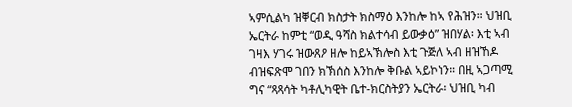ኣምሲልካ ዝቐርብ ክስታት ክስማዕ እንከሎ ከኣ የሕዝን። ህዝቢ ኤርትራ ከምቲ “ወዲ ዓሻስ ክልተሳብ ይውቃዕ” ዝበሃል፡ እቲ ኣብ ገዛእ ሃገሩ ዝውጸዖ ዘሎ ከይኣኽሎስ እቲ ጉጅለ ኣብ ዘዝኸዶ ብዝፍጽሞ ገበን ክኽሰስ እንከሎ ቅቡል ኣይኮነን። በዚ ኣጋጣሚ ግና “ጻጻሳት ካቶሊካዊት ቤተ-ክርስትያን ኤርትራ፡ ህዝቢ ካብ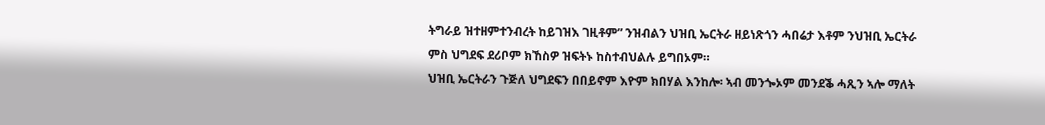ትግራይ ዝተዘምተንብረት ከይገዝእ ገዚቶም” ንዝብልን ህዝቢ ኤርትራ ዘይነጽጎን ሓበሬታ እቶም ንህዝቢ ኤርትራ ምስ ህግደፍ ደሪቦም ክኸስዎ ዝፍትኑ ከስተብህልሉ ይግበኦም።
ህዝቢ ኤርትራን ጉጅለ ህግደፍን በበይኖም እዮም ክበሃል እንከሎ፡ ኣብ መንጐኦም መንደቕ ሓጺን ኣሎ ማለት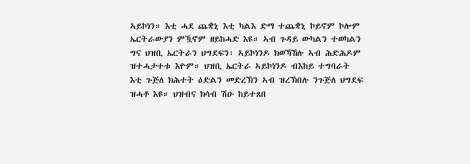ኣይኮነን። እቲ ሓደ ጨቋኒ እቲ ካልእ ድማ ተጨቋኒ ኮይኖም ኮሎም ኤርትራውያን ምዃኖም ዘይከሓድ እዩ። ኣብ ጉዳይ ውካልን ተወካልን ግና ህዝቢ ኤርትራን ህግደፍን፡ ኣይኮነንዶ ክወኻኸሉ ኣብ ሕድሕዶም ዝተሓታተቱ እዮም። ህዝቢ ኤርትራ ኣይኮነንዶ ብእከይ ተግባራት እቲ ጉጅለ ክሕተት ዕድልን መድረኽን ኣብ ዝረኽበሉ ንጉጅለ ህግደፍ ዝሓቶ እዩ። ህዝብና ክሳብ ሽዑ ከይተጸበ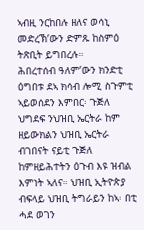ኣብዚ ንርከበሉ ዘለና ወሳኒ መድረኽ’ውን ድምጹ ከስምዕ ትጽቢት ይግበረሉ።
ሕበረተሰብ ዓለም’ውን ክንድቲ ዕግበቱ ደኣ ክሳብ ሎሚ ስጉምቲ ኣይወሰደን እምበር፡ ጉጅለ ህግደፍ ንህዝቢ ኤርትራ ከም ዘይውክልን ህዝቢ ኤርትራ ብገበናት ናይቲ ጉጅለ ከምዘይሕተትን ዕጉብ እዩ ዝብል እምነት ኣለና። ህዝቢ ኢትዮጵያ ብፍላይ ህዝቢ ትግራይን ከኣ፡ በቲ ሓደ ወገን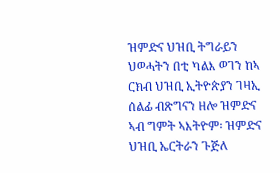ዝምድና ህዝቢ ትግራይን ህወሓትን በቲ ካልእ ወገን ከኣ ርክብ ህዝቢ ኢትዮጵያን ገዛኢ ሰልፊ ብጽግናን ዘሎ ዝምድና ኣብ ግምት ኣእትዮም፡ ዝምድና ህዝቢ ኤርትራን ጉጅለ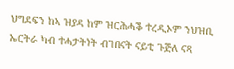ህግደፍን ከኣ ዝያዳ ከም ዝርሕሓቕ ተረዲኦም ንህዝቢ ኤርትራ ካብ ተሓታትነት ብገበናት ናይቲ ጉጅለ ናጻ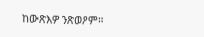ከውጽእዎ ንጽወዖም።